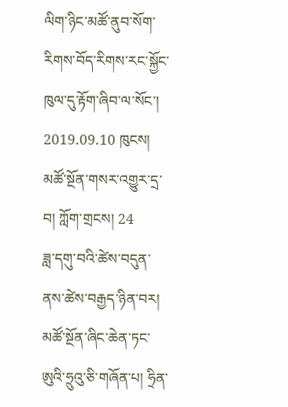ལིག་ཉིང་མཚོ་ནུབ་སོག་རིགས་བོད་རིགས་རང་སྐྱོང་ཁུལ་དུ་རྟོག་ཞིབ་ལ་སོང་།
2019.09.10 ཁུངས། མཚོ་སྔོན་གསར་འགྱུར་དྲ་བ། ཀློག་གྲངས། 24
ཟླ་དགུ་བའི་ཚེས་བདུན་ནས་ཚེས་བརྒྱད་ཉིན་བར། མཚོ་སྔོན་ཞིང་ཆེན་ཏང་ཨུའི་ཧྲུའུ་ཅི་གཞོན་པ། ཧྲིན་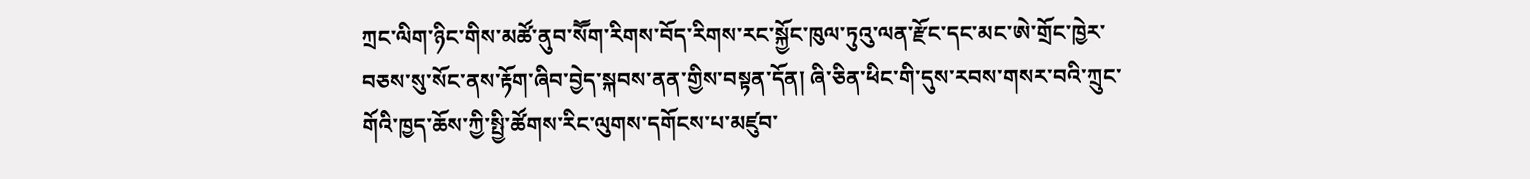ཀྲང་ལིག་ཉིང་གིས་མཚོ་ནུབ་སཽག་རིགས་བོད་རིགས་རང་སྐྱོང་ཁུལ་ཏུའུ་ལན་རྫོང་དང་མང་ཨེ་གྲོང་ཁྱེར་བཅས་སུ་སོང་ནས་རྟོག་ཞིབ་བྱེད་སྐབས་ནན་གྱིས་བསྟན་དོན། ཞི་ཅིན་ཕིང་གི་དུས་རབས་གསར་བའི་ཀྲུང་གོའི་ཁྱད་ཆོས་ཀྱི་སྤྱི་ཚོགས་རིང་ལུགས་དགོངས་པ་མཛུབ་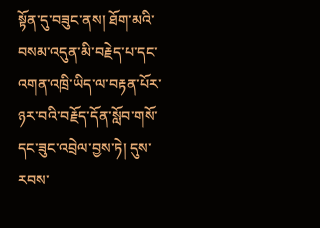སྟོན་དུ་བཟུང་ནས། ཐོག་མའི་བསམ་འདུན་མི་བརྗེད་པ་དང་འགན་འཁྲི་ཡིད་ལ་བརྟན་པོར་ཉར་བའི་བརྗོད་དོན་སློབ་གསོ་དང་ཟུང་འབྲེལ་བྱས་ཏེ། དུས་རབས་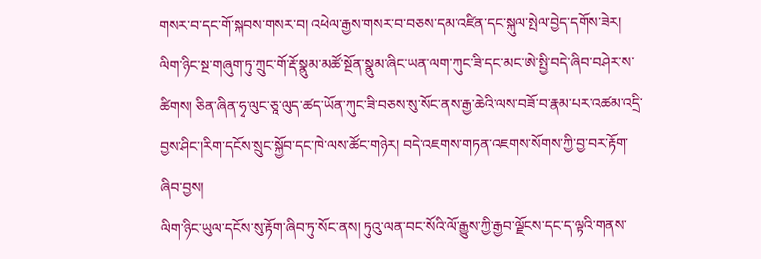གསར་བ་དང་གོ་སྐབས་གསར་བ། འཕེལ་རྒྱས་གསར་བ་བཅས་དམ་འཛིན་དང་སྐུལ་སྤེལ་བྱེད་དགོས་ཟེར།
ལིག་ཉིང་སྔ་གཞུག་ཏུ་ཀྲུང་གོ་རྡོ་སྣུམ་མཚོ་སྔོན་སྣུམ་ཞིང་ཡན་ལག་ཀུང་ཟི་དང་མང་ཨེ་སྤྱི་བདེ་ཞིབ་བཤེར་ས་ཚིགས། ཅིན་ཞིན་ཧྭ་ལུང་ཅཱ་ལུད་ཚད་ཡོན་ཀུང་ཟི་བཅས་སུ་སོང་ནས་རྒྱ་ཆེའི་ལས་བཟོ་བ་རྣམ་པར་འཚམ་འདྲི་བྱས་ཤིང་།རིག་དངོས་སྲུང་སྐྱོབ་དང་ཁེ་ལས་ཚོང་གཉེར། བདེ་འཇགས་གཏན་འཇགས་སོགས་ཀྱི་བྱ་བར་རྟོག་ཞིབ་བྱས།
ལིག་ཉིང་ཡུལ་དངོས་སུ་རྟོག་ཞིབ་ཏུ་སོང་ནས། ཏུའུ་ལན་བང་སོའི་ལོ་རྒྱུས་ཀྱི་རྒྱབ་ལྗོངས་དང་ད་ལྟའི་གནས་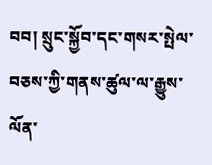བབ། སྲུང་སྐྱོབ་དང་གསར་སྤེལ་བཅས་ཀྱི་གནས་ཚུལ་ལ་རྒྱུས་ལོན་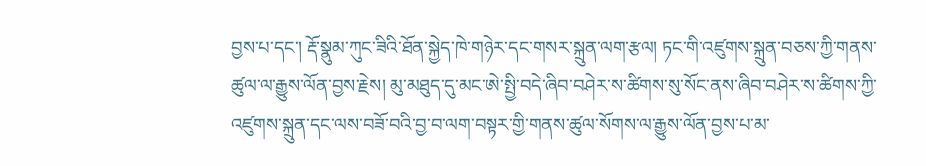བྱས་པ་དང་། རྡོ་སྣུམ་ཀུང་ཟིའི་ཐོན་སྐྱེད་ཁེ་གཉེར་དང་གསར་སྐྲུན་ལག་རྩལ། ཏང་གི་འཛུགས་སྐྲུན་བཅས་ཀྱི་གནས་ཚུལ་ལ་རྒྱུས་ལོན་བྱས་རྗེས། མུ་མཐུད་དུ་མང་ཨེ་སྤྱི་བདེ་ཞིབ་བཤེར་ས་ཚིགས་སུ་སོང་ནས་ཞིབ་བཤེར་ས་ཚིགས་ཀྱི་འཛུགས་སྐྲུན་དང་ལས་བཟོ་བའི་བྱ་བ་ལག་བསྟར་གྱི་གནས་ཚུལ་སོགས་ལ་རྒྱུས་ལོན་བྱས་པ་མ་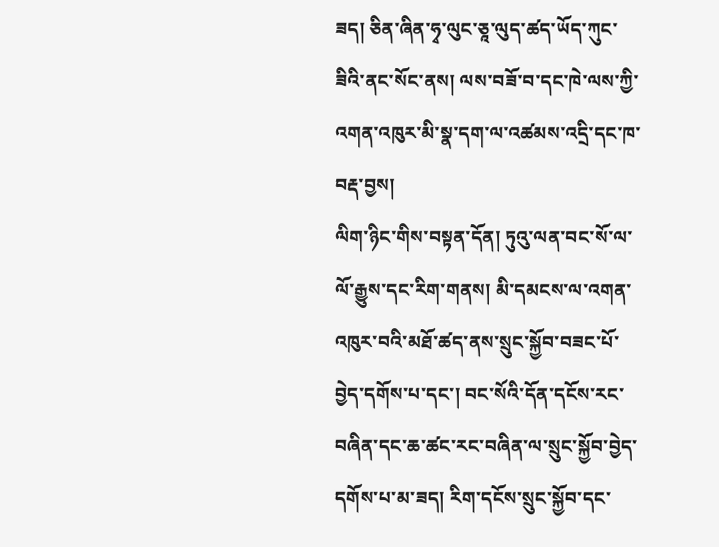ཟད། ཅིན་ཞིན་ཧྭ་ལུང་ཅཱ་ལུད་ཚད་ཡོད་ཀུང་ཟིའི་ནང་སོང་ནས། ལས་བཟོ་བ་དང་ཁེ་ལས་ཀྱི་འགན་འཁུར་མི་སྣ་དག་ལ་འཚམས་འདྲི་དང་ཁ་བརྡ་བྱས།
ལིག་ཉིང་གིས་བསྟན་དོན། ཏུའུ་ལན་བང་སོ་ལ་ལོ་རྒྱུས་དང་རིག་གནས། མི་དམངས་ལ་འགན་འཁུར་བའི་མཐོ་ཚད་ནས་སྲུང་སྐྱོབ་བཟང་པོ་བྱེད་དགོས་པ་དང་། བང་སོའི་དོན་དངོས་རང་བཞིན་དང་ཆ་ཚང་རང་བཞིན་ལ་སྲུང་སྐྱོབ་བྱེད་དགོས་པ་མ་ཟད། རིག་དངོས་སྲུང་སྐྱོབ་དང་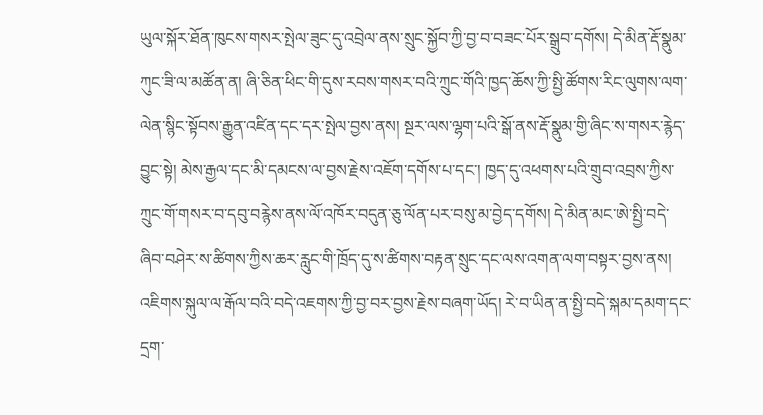ཡུལ་སྐོར་ཐོན་ཁུངས་གསར་སྤེལ་ཟུང་དུ་འབྲེལ་ནས་སྲུང་སྐྱོབ་ཀྱི་བྱ་བ་བཟང་པོར་སྒྲུབ་དགོས། དེ་མིན་རྡོ་སྣུམ་ཀུང་ཟི་ལ་མཚོན་ན། ཞི་ཅིན་ཕིང་གི་དུས་རབས་གསར་བའི་ཀྲུང་གོའི་ཁྱད་ཆོས་ཀྱི་སྤྱི་ཚོགས་རིང་ལུགས་ལག་ལེན་སྙིང་སྟོབས་རྒྱུན་འཛིན་དང་དར་སྤེལ་བྱས་ནས། སྔར་ལས་ལྷག་པའི་སྒོ་ནས་རྡོ་སྣུམ་གྱི་ཞིང་ས་གསར་རྙེད་བྱུང་སྟེ། མེས་རྒྱལ་དང་མི་དམངས་ལ་བྱས་རྗེས་འཇོག་དགོས་པ་དང་། ཁྱད་དུ་འཕགས་པའི་གྲུབ་འབྲས་ཀྱིས་ཀྲུང་གོ་གསར་བ་དབུ་བརྙེས་ནས་ལོ་འཁོར་བདུན་ཅུ་ལོན་པར་བསུ་མ་བྱེད་དགོས། དེ་མིན་མང་ཨེ་སྤྱི་བདེ་ཞིབ་བཤེར་ས་ཚིགས་ཀྱིས་ཆར་རླུང་གི་ཁྲོད་དུ་ས་ཚིགས་བརྟན་སྲུང་དང་ལས་འགན་ལག་བསྟར་བྱས་ནས། འཇིགས་སྐུལ་ལ་རྒོལ་བའི་བདེ་འཇགས་ཀྱི་བྱ་བར་བྱས་རྗེས་བཞག་ཡོད། རེ་བ་ཡིན་ན་སྤྱི་བདེ་སྐམ་དམག་དང་དྲག་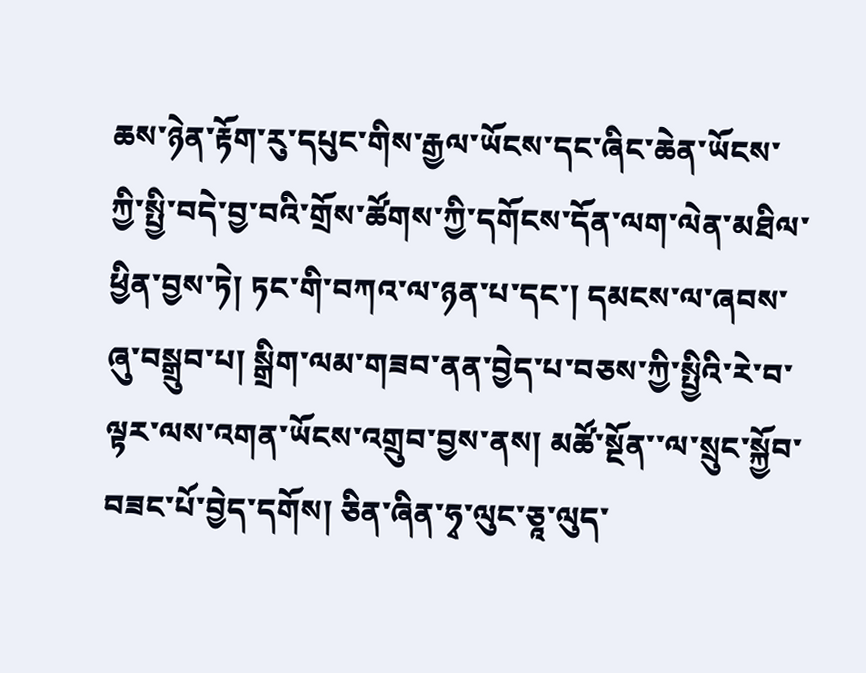ཆས་ཉེན་རྟོག་རུ་དཔུང་གིས་རྒྱལ་ཡོངས་དང་ཞིང་ཆེན་ཡོངས་ཀྱི་སྤྱི་བདེ་བྱ་བའི་གྲོས་ཚོགས་ཀྱི་དགོངས་དོན་ལག་ལེན་མཐིལ་ཕྱིན་བྱས་ཏེ། ཏང་གི་བཀའ་ལ་ཉན་པ་དང་། དམངས་ལ་ཞབས་ཞུ་བསྒྲུབ་པ། སྒྲིག་ལམ་གཟབ་ནན་བྱེད་པ་བཅས་ཀྱི་སྤྱིའི་རེ་བ་ལྟར་ལས་འགན་ཡོངས་འགྲུབ་བྱས་ནས། མཚོ་སྔོན་་ལ་སྲུང་སྐྱོབ་བཟང་པོ་བྱེད་དགོས། ཅིན་ཞིན་ཧྭ་ལུང་ཅཱ་ལུད་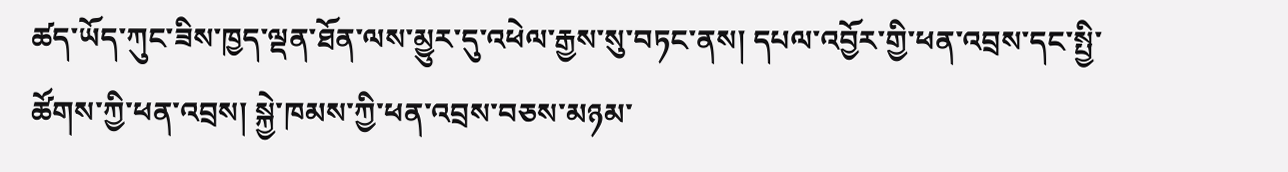ཚད་ཡོད་ཀུང་ཟིས་ཁྱད་ལྡན་ཐོན་ལས་མྱུར་དུ་འཕེལ་རྒྱས་སུ་བཏང་ནས། དཔལ་འབྱོར་གྱི་ཕན་འབྲས་དང་སྤྱི་ཚོགས་ཀྱི་ཕན་འབྲས། སྐྱེ་ཁམས་ཀྱི་ཕན་འབྲས་བཅས་མཉམ་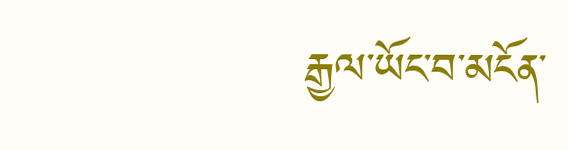རྒྱལ་ཡོང་བ་མངོན་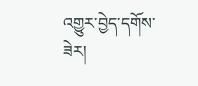འགྱུར་བྱེད་དགོས་ཟེར།